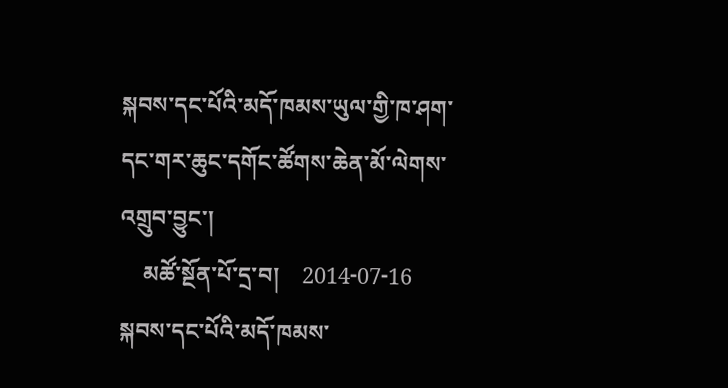སྐབས་དང་པོའི་མདོ་ཁམས་ཡུལ་གྱི་ཁ་ཤག་དང་གར་ཆུང་དགོང་ཚོགས་ཆེན་མོ་ལེགས་འགྲུབ་བྱུང་།
    མཚོ་སྔོན་པོ་དྲ་བ།    2014-07-16
སྐབས་དང་པོའི་མདོ་ཁམས་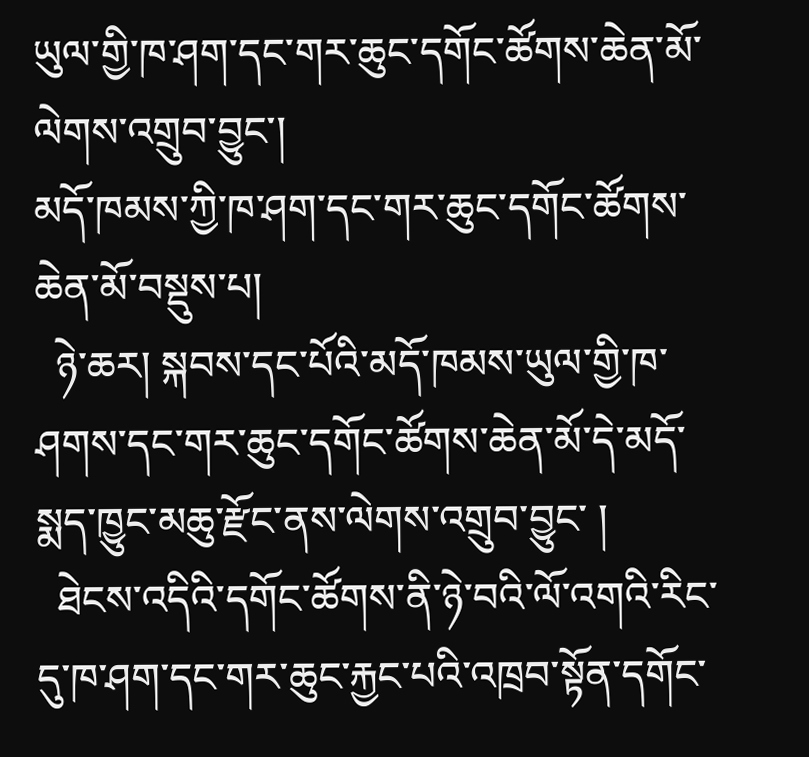ཡུལ་གྱི་ཁ་ཤག་དང་གར་ཆུང་དགོང་ཚོགས་ཆེན་མོ་ལེགས་འགྲུབ་བྱུང་།
མདོ་ཁམས་ཀྱི་ཁ་ཤག་དང་གར་ཆུང་དགོང་ཚོགས་ཆེན་མོ་བསྡུས་པ།
  ཉེ་ཆར། སྐབས་དང་པོའི་མདོ་ཁམས་ཡུལ་གྱི་ཁ་ཤགས་དང་གར་ཆུང་དགོང་ཚོགས་ཆེན་མོ་དེ་མདོ་སྨད་ཁྱུང་མཆུ་རྫོང་ནས་ལེགས་འགྲུབ་བྱུང་ །
  ཐེངས་འདིའི་དགོང་ཚོགས་ནི་ཉེ་བའི་ལོ་འགའི་རིང་དུ་ཁ་ཤག་དང་གར་ཆུང་རྐྱང་པའི་འཁྲབ་སྟོན་དགོང་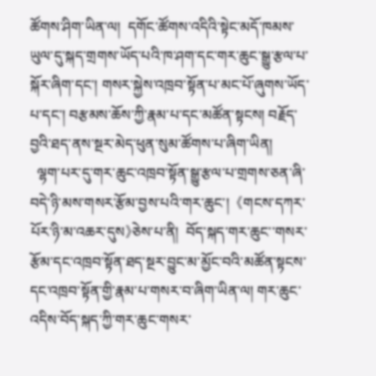ཚོགས་ཤིག་ཡིན་ལ།  དགོང་ཚོགས་འདིའི་སྟེང་མདོ་ཁམས་ཡུལ་དུ་སྐད་གྲགས་ཡོད་པའི་ཁ་ཤག་དང་གར་ཆུང་སྒྱུ་རྩལ་པ་སྐོར་ཞིག་དང་། གསར་སྐྱེས་འཁྲབ་སྟོན་པ་མང་པོ་ཞུགས་ཡོད་པ་དང་། བརྩམས་ཆོས་ཀྱི་རྣམ་པ་དང་མཚོན་སྟངས། བརྗོད་བྱའི་ཐད་ནས་སྔར་མེད་ཕུན་སུམ་ཚོགས་པ་ཞིག་ཡིན།
  ལྷག་པར་དུ་གར་ཆུང་འཁྲབ་སྟོན་སྒྱུ་རྩལ་པ་གྲགས་ཅན་ཞི་བདེ་ཉི་མས་གསར་རྩོམ་བྱས་པའི་གར་ཆུང་།  《གངས་དཀར་པོར་ཉི་མ་འཆར་དུས》ཅེས་པ་ནི།  བོད་སྐད་གར་ཆུང་་གསར་རྩོམ་དང་འཁྲབ་སྟོན་ཐད་སྔར་བྱུང་མ་མྱོང་བའི་མཚོན་སྟངས་དང་འཁྲབ་སྟོན་གྱི་རྣམ་པ་གསར་བ་ཞིག་ཡིན་ལ། གར་ཆུང་འདིས་བོད་སྐད་ཀྱི་གར་ཆུང་གསར་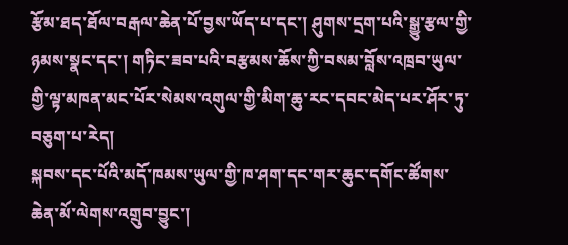རྩོམ་ཐད་ཐོལ་བརྒལ་ཆེན་པོ་བྱས་ཡོད་པ་དང་། ཤུགས་དྲག་པའི་སྒྱུ་རྩལ་གྱི་ཉམས་སྣང་དང་། གཏིང་ཟབ་པའི་བརྩམས་ཆོས་ཀྱི་བསམ་བློས་འཁྲབ་ཡུལ་གྱི་ལྟ་མཁན་མང་པོར་སེམས་འགུལ་གྱི་མིག་ཆུ་རང་དབང་མེད་པར་ཤོར་ཏུ་བཅུག་པ་རེད།
སྐབས་དང་པོའི་མདོ་ཁམས་ཡུལ་གྱི་ཁ་ཤག་དང་གར་ཆུང་དགོང་ཚོགས་ཆེན་མོ་ལེགས་འགྲུབ་བྱུང་།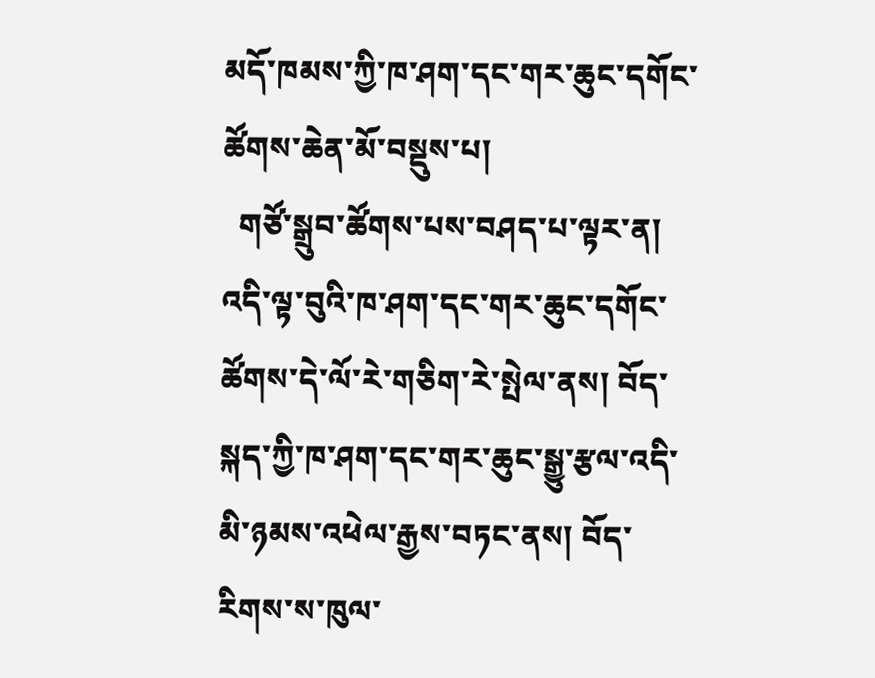མདོ་ཁམས་ཀྱི་ཁ་ཤག་དང་གར་ཆུང་དགོང་ཚོགས་ཆེན་མོ་བསྡུས་པ།
  གཙོ་སྒྲུབ་ཚོགས་པས་བཤད་པ་ལྟར་ན།  འདི་ལྟ་བུའི་ཁ་ཤག་དང་གར་ཆུང་དགོང་ཚོགས་དེ་ལོ་རེ་གཅིག་རེ་སྤེལ་ནས། བོད་སྐད་ཀྱི་ཁ་ཤག་དང་གར་ཆུང་སྒྱུ་རྩལ་འདི་མི་ཉམས་འཕེལ་རྒྱས་བཏང་ནས། བོད་རིགས་ས་ཁུལ་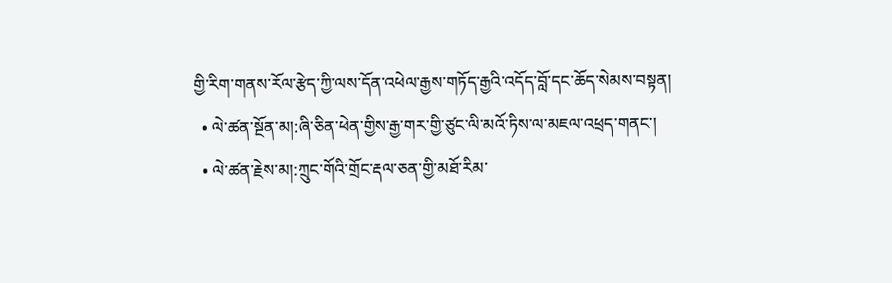གྱི་རིག་གནས་རོལ་རྩེད་ཀྱི་ལས་དོན་འཕེལ་རྒྱས་གཏོད་རྒྱའི་འདོད་བློ་དང་ཆོད་སེམས་བསྟན།
  • ལེ་ཚན་སྔོན་མ།:ཞི་ཅིན་ཕེན་གྱིས་རྒྱ་གར་གྱི་ཙུང་ལི་མའོ་ཏིས་ལ་མཇལ་འཕྲད་གནང་།
  • ལེ་ཚན་རྗེས་མ།:ཀྲུང་གོའི་གྲོང་རྡལ་ཅན་གྱི་མཐོ་རིམ་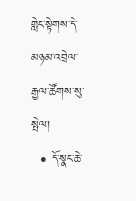གླེང་སྟེགས་དེ་མཉམ་འབྲེལ་རྒྱལ་ཚོགས་སུ་སྤེལ།
  • དོ་སྣང་ཆེ་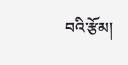བའི་རྩོམ།